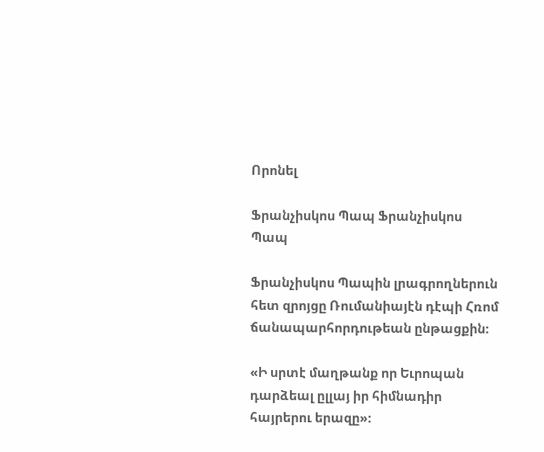Որոնել

Ֆրանչիսկոս Պապ Ֆրանչիսկոս Պապ

Ֆրանչիսկոս Պապին լրագրողներուն հետ զրոյցը Ռումանիայէն դէպի Հռոմ ճանապարհորդութեան ընթացքին։

«Ի սրտէ մաղթանք որ Եւրոպան դարձեալ ըլլայ իր հիմնադիր հայրերու երազը»։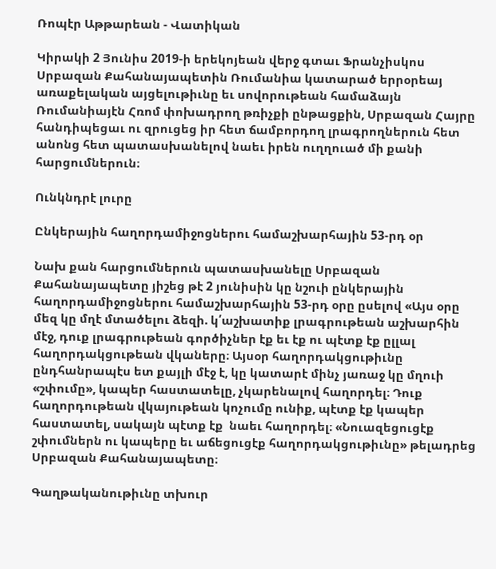Ռոպէր Աթթարեան - Վատիկան

Կիրակի 2 Յունիս 2019-ի երեկոյեան վերջ գտաւ Ֆրանչիսկոս Սրբազան Քահանայապետին Ռումանիա կատարած երրօրեայ առաքելական այցելութիւնը եւ սովորութեան համաձայն Ռումանիայէն Հռոմ փոխադրող թռիչքի ընթացքին, Սրբազան Հայրը հանդիպեցաւ ու զրուցեց իր հետ ճամբորդող լրագրողներուն հետ անոնց հետ պատասխանելով նաեւ իրեն ուղղուած մի քանի հարցումներուն։

Ունկնդրէ լուրը

Ընկերային հաղորդամիջոցներու համաշխարհային 53-րդ օր

Նախ քան հարցումներուն պատասխանելը Սրբազան Քահանայապետը յիշեց թէ 2 յունիսին կը նշուի ընկերային հաղորդամիջոցներու համաշխարհային 53-րդ օրը ըսելով «Այս օրը մեզ կը մղէ մտածելու ձեզի. կ՛աշխատիք լրագրութեան աշխարհին մէջ, դուք լրագրութեան գործիչներ էք եւ էք ու պէտք էք ըլլալ հաղորդակցութեան վկաները։ Այսօր հաղորդակցութիւնը ընդհանրապէս ետ քայլի մէջ է, կը կատարէ մինչ յառաջ կը մղուի «շփումը», կապեր հաստատելը, չկարենալով հաղորդել։ Դուք հաղորդութեան վկայութեան կոչումը ունիք, պէտք էք կապեր հաստատել, սակայն պէտք էք  նաեւ հաղորդել։ «Նուազեցուցէք շփումներն ու կապերը եւ աճեցուցէք հաղորդակցութիւնը» թելադրեց Սրբազան Քահանայապետը։

Գաղթականութիւնը տխուր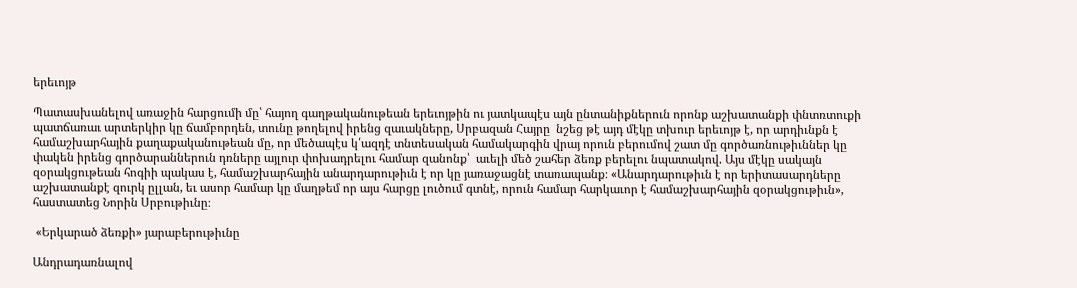երեւոյթ

Պատասխանելով առաջին հարցումի մը՝ հայող գաղթականութեան երեւոյթին ու յատկապէս այն ընտանիքներուն որոնք աշխատանքի փնտռտուքի պատճառաւ արտերկիր կը ճամբորդեն, տունը թողելով իրենց զաւակները, Սրբազան Հայրը  նշեց թէ այդ մէկը տխուր երեւոյթ է, որ արդիւնքն է համաշխարհային քաղաքականութեան մը, որ մեծապէս կ՛ազդէ տնտեսական համակարգին վրայ որուն բերումով շատ մը գործառնութիւններ կը փակեն իրենց գործարաններուն դռները այլուր փոխադրելու համար զանոնք՝  աւելի մեծ շահեր ձեռք բերելու նպատակով. Այս մէկը սակայն զօրակցութեան հոգիի պակաս է, համաշխարհային անարդարութիւն է որ կը յառաջացնէ տառապանք։ «Անարդարութիւն է որ երիտասարդները աշխատանքէ զուրկ ըլլան, եւ ասոր համար կը մաղթեմ որ այս հարցը լուծում գտնէ, որուն համար հարկաւոր է համաշխարհային զօրակցութիւն», հաստատեց Նորին Սրբութիւնը։

 «Երկարած ձեռքի» յարաբերութիւնը

Անդրադառնալով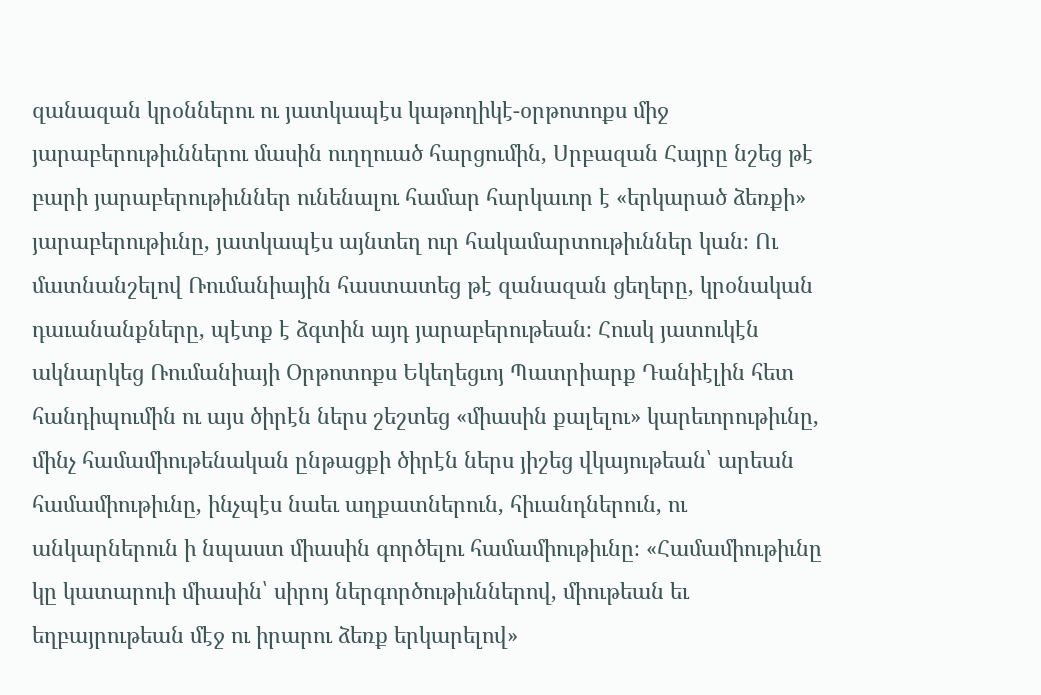զանազան կրօններու ու յատկապէս կաթողիկէ-օրթոտոքս միջ յարաբերութիւններու մասին ուղղուած հարցումին, Սրբազան Հայրը նշեց թէ բարի յարաբերութիւններ ունենալու համար հարկաւոր է «երկարած ձեռքի» յարաբերութիւնը, յատկապէս այնտեղ ուր հակամարտութիւններ կան։ Ու մատնանշելով Ռումանիային հաստատեց թէ զանազան ցեղերը, կրօնական դաւանանքները, պէտք է ձգտին այդ յարաբերութեան։ Հուսկ յատուկէն ակնարկեց Ռումանիայի Օրթոտոքս Եկեղեցւոյ Պատրիարք Դանիէլին հետ հանդիպումին ու այս ծիրէն ներս շեշտեց «միասին քալելու» կարեւորութիւնը, մինչ համամիութենական ընթացքի ծիրէն ներս յիշեց վկայութեան՝ արեան համամիութիւնը, ինչպէս նաեւ աղքատներուն, հիւանդներուն, ու անկարներուն ի նպաստ միասին գործելու համամիութիւնը։ «Համամիութիւնը կը կատարուի միասին՝ սիրոյ ներգործութիւններով, միութեան եւ եղբայրութեան մէջ ու իրարու ձեռք երկարելով»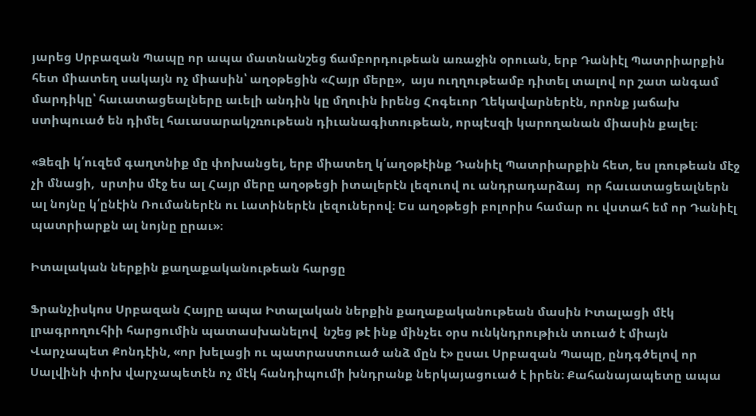յարեց Սրբազան Պապը որ ապա մատնանշեց ճամբորդութեան առաջին օրուան, երբ Դանիէլ Պատրիարքին հետ միատեղ սակայն ոչ միասին՝ աղօթեցին «Հայր մերը»,  այս ուղղութեամբ դիտել տալով որ շատ անգամ մարդիկը՝ հաւատացեալները աւելի անդին կը մղուին իրենց Հոգեւոր Ղեկավարներէն, որոնք յաճախ ստիպուած են դիմել հաւասարակշռութեան դիւանագիտութեան, որպէսզի կարողանան միասին քալել։

«Ձեզի կ՛ուզեմ գաղտնիք մը փոխանցել, երբ միատեղ կ՛աղօթէինք Դանիէլ Պատրիարքին հետ, ես լռութեան մէջ չի մնացի,  սրտիս մէջ ես ալ Հայր մերը աղօթեցի իտալերէն լեզուով ու անդրադարձայ  որ հաւատացեալներն ալ նոյնը կ՛ընէին Ռումաներէն ու Լատիներէն լեզուներով։ Ես աղօթեցի բոլորիս համար ու վստահ եմ որ Դանիէլ պատրիարքն ալ նոյնը ըրաւ»։

Իտալական ներքին քաղաքականութեան հարցը

Ֆրանչիսկոս Սրբազան Հայրը ապա Իտալական ներքին քաղաքականութեան մասին Իտալացի մէկ լրագրողուհիի հարցումին պատասխանելով  նշեց թէ ինք մինչեւ օրս ունկնդրութիւն տուած է միայն Վարչապետ Քոնդէին, «որ խելացի ու պատրաստուած անձ մըն է» ըսաւ Սրբազան Պապը, ընդգծելով որ Սալվինի փոխ վարչապետէն ոչ մէկ հանդիպումի խնդրանք ներկայացուած է իրեն։ Քահանայապետը ապա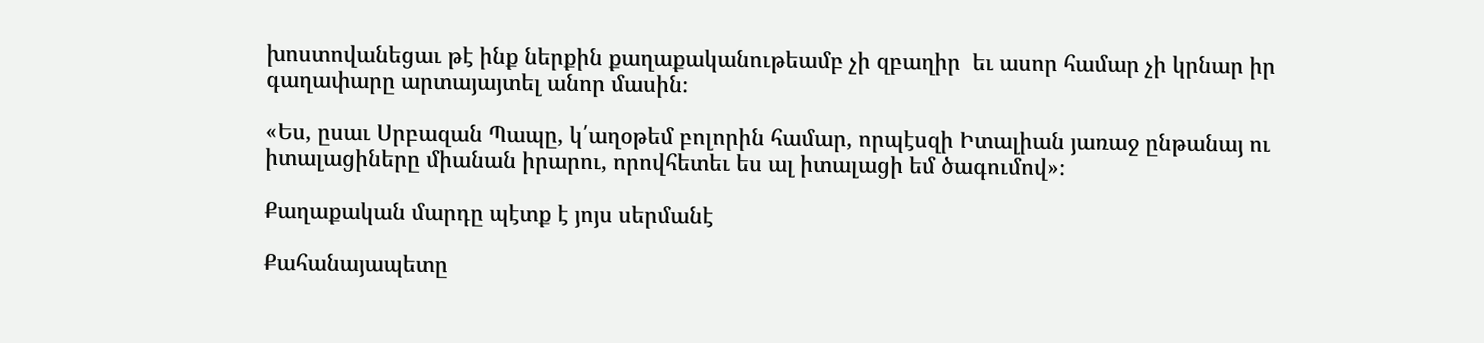խոստովանեցաւ թէ ինք ներքին քաղաքականութեամբ չի զբաղիր  եւ ասոր համար չի կրնար իր գաղափարը արտայայտել անոր մասին։

«Ես, ըսաւ Սրբազան Պապը, կ՛աղօթեմ բոլորին համար, որպէսզի Իտալիան յառաջ ընթանայ ու իտալացիները միանան իրարու, որովհետեւ ես ալ իտալացի եմ ծագումով»։

Քաղաքական մարդը պէտք է յոյս սերմանէ

Քահանայապետը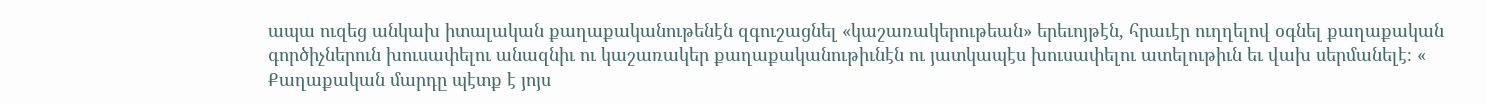ապա ուզեց անկախ իտալական քաղաքականութենէն զգուշացնել «կաշառակերութեան» երեւոյթէն, հրաւէր ուղղելով օգնել քաղաքական գործիչներուն խուսափելու անազնիւ ու կաշառակեր քաղաքականութիւնէն ու յատկապէս խուսափելու ատելութիւն եւ վախ սերմանելէ։ « Քաղաքական մարդը պէտք է յոյս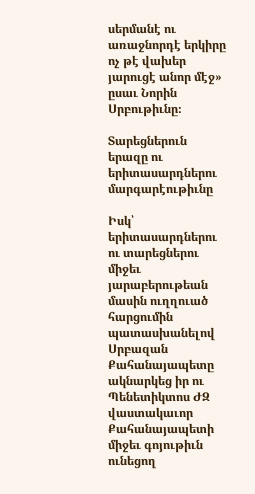սերմանէ ու առաջնորդէ երկիրը ոչ թէ վախեր յարուցէ անոր մէջ» ըսաւ Նորին Սրբութիւնը։

Տարեցներուն երազը ու երիտասարդներու մարգարէութիւնը

Իսկ՝ երիտասարդներու ու տարեցներու միջեւ յարաբերութեան մասին ուղղուած հարցումին պատասխանելով Սրբազան Քահանայապետը ակնարկեց իր ու Պենետիկտոս ԺԶ վաստակաւոր Քահանայապետի միջեւ գոյութիւն ունեցող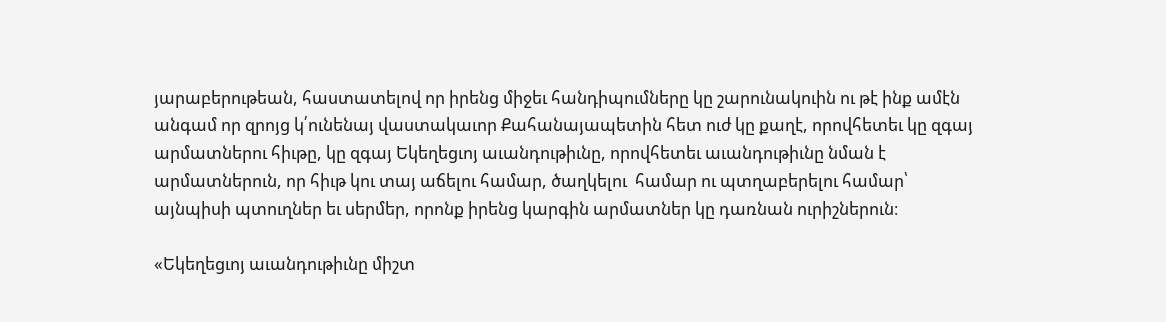յարաբերութեան, հաստատելով որ իրենց միջեւ հանդիպումները կը շարունակուին ու թէ ինք ամէն անգամ որ զրոյց կ՛ունենայ վաստակաւոր Քահանայապետին հետ ուժ կը քաղէ, որովհետեւ կը զգայ արմատներու հիւթը, կը զգայ Եկեղեցւոյ աւանդութիւնը, որովհետեւ աւանդութիւնը նման է արմատներուն, որ հիւթ կու տայ աճելու համար, ծաղկելու  համար ու պտղաբերելու համար՝ այնպիսի պտուղներ եւ սերմեր, որոնք իրենց կարգին արմատներ կը դառնան ուրիշներուն։

«Եկեղեցւոյ աւանդութիւնը միշտ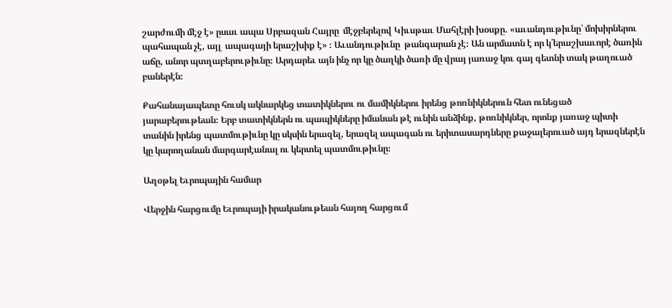շարժումի մէջ է» ըսաւ ապա Սրբազան Հայրը  մէջբերելով Կիւսթաւ Մահլէրի խօսքը. «աւանդութիւնը՝ մոխիրներու պահապան չէ, այլ  ապագայի երաշխիք է» ։ Աւանդութիւնը  թանգարան չէ։ Ան արմատն է որ կ՛երաշխաւորէ ծառին աճը, անոր պտղաբերութիւնը։ Արդարեւ այն ինչ որ կը ծաղկի ծառի մը վրայ յառաջ կու գայ գետնի տակ թաղուած բաներէն։

Քահանայապետը հուսկ ակնարկեց տատիկներու ու մամիկներու իրենց թոռնիկներուն հետ ունեցած յարաբերութեան։ Երբ տատիկներն ու պապիկները իմանան թէ ունին անձինք, թոռնիկներ, որոնք յառաջ պիտի տանին իրենց պատմութիւնը կը սկսին երազել, երազել ապագան ու երիտասարդները քաջալերուած այդ երազներէն կը կարողանան մարգարէանալ ու կերտել պատմութիւնը։

Աղօթել Եւրոպային համար

Վերջին հարցումը Եւրոպայի իրականութեան հայող հարցում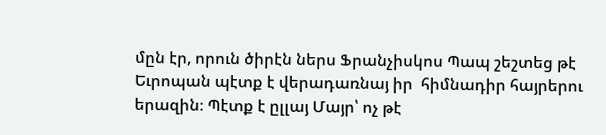մըն էր, որուն ծիրէն ներս Ֆրանչիսկոս Պապ շեշտեց թէ Եւրոպան պէտք է վերադառնայ իր  հիմնադիր հայրերու երազին։ Պէտք է ըլլայ Մայր՝ ոչ թէ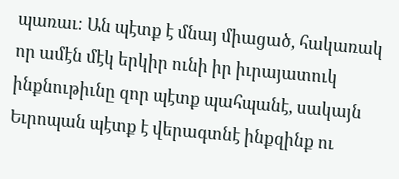պառաւ։ Ան պէտք է մնայ միացած, հակառակ որ ամէն մէկ երկիր ունի իր իւրայատուկ ինքնութիւնը զոր պէտք պահպանէ, սակայն Եւրոպան պէտք է վերագտնէ ինքզինք ու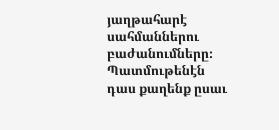յաղթահարէ սահմաններու բաժանումները։ Պատմութենէն դաս քաղենք ըսաւ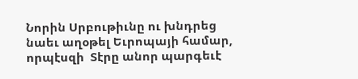Նորին Սրբութիւնը ու խնդրեց նաեւ աղօթել Եւրոպայի համար, որպէսզի  Տէրը անոր պարգեւէ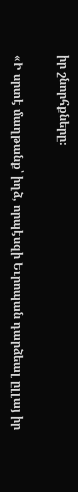իր շնորհքները։

«Ի սրտէ մաղթանք՝ իղձ, որպէսզի Եւրոպան դարձեալ ըլլայ իր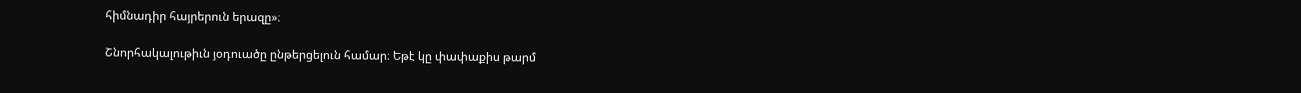հիմնադիր հայրերուն երազը»։

Շնորհակալութիւն յօդուածը ընթերցելուն համար։ Եթէ կը փափաքիս թարմ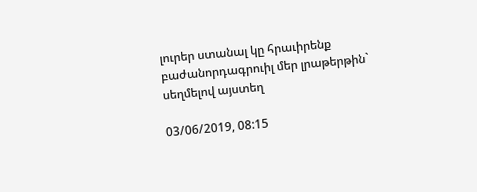լուրեր ստանալ կը հրաւիրենք բաժանորդագրուիլ մեր լրաթերթին` սեղմելով այստեղ

03/06/2019, 08:15